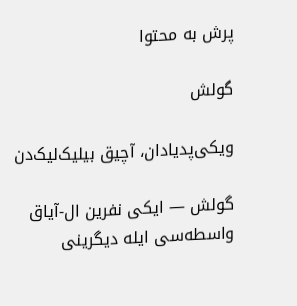پرش به محتوا

گولش

ویکی‌پدیادان، آچیق بیلیک‌لیک‌دن

گولش — ایکی نفرین ال-آیاق واسطه‌سی ایله دیگرینی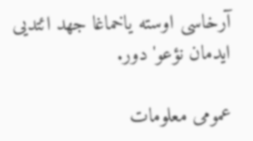آرخاسی اوسته یاخماغا جهد ائتدیی ایدمان نؤعو'دور.

عمومی معلومات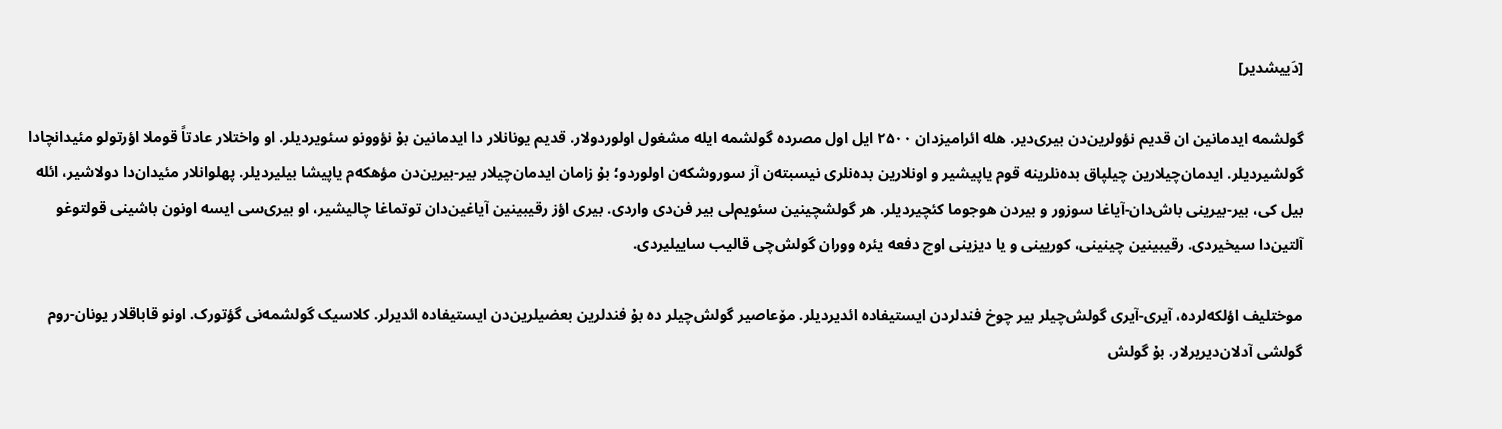[دَییشدیر]

گولشمه ایدمانین ان قدیم نؤولرین‌دن بیری‌دیر. هله ائرامیزدان ۲۵۰۰ ایل اول مصرده گولشمه ایله مشغول اولوردولار. قدیم یونانلار دا ایدمانین بۇ نؤوونو سئویردیلر. او واختلار عادتاً قوملا اؤرتولو مئیدانچادا گولشیردیلر. ایدمان‌چیلارین چیلپاق بده‌نلرینه قوم یاپیشیر و اونلارین بده‌نلری نیسبته‌ن آز سوروشکه‌ن اولوردو؛ بۇ زامان ایدمان‌چیلار بیر-بیرین‌دن مؤهکه‌م یاپیشا بیلیردیلر. پهلوانلار مئیدان‌دا دولاشیر، ائله بیل کی، بیر-بیرینی باش‌دان-آیاغا سوزور و بیردن هوجوما کئچیردیلر. هر گولشچینین سئویم‌لی بیر فن‌دی واردی. بیری اؤز رقیبینین آیاغین‌دان توتماغا چالیشیر، او بیری‌سی ایسه اونون باشینی قولتوغو آلتین‌دا سیخیردی. رقیبینین چینینی، کوریینی و یا دیزینی اوچ دفعه یئره ووران گولش‌چی قالیب ساییلیردی.

موختلیف اؤلکه‌لرده، آیری-آیری گولش‌چیلر بیر چوخ فندلردن ایستیفاده ائدیردیلر. مۆعاصیر گولش‌چیلر ده بۇ فندلرین بعضیلرین‌دن ایستیفاده ائدیرلر. کلاسیک گولشمه‌نی گؤتورک. اونو قاباقلار یونان-روم گولشی آدلان‌دیریرلار. بۇ گولش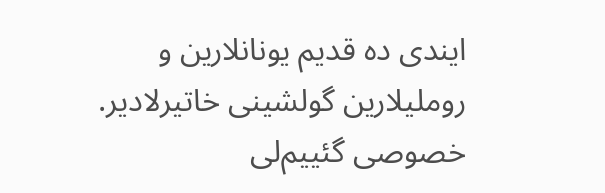ایندی ده قدیم یونانلارین و روملیلارین گولشینی خاتیرلادیر. خصوصی گئییم‌لی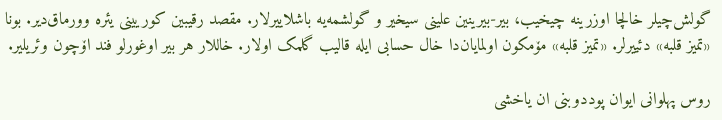گولش‌چیلر خالچا اوزرینه چیخیب، بیر-بیرینین علینی سیخیر و گولشمه‌یه باشلاییرلار. مقصد رقیبین کوریینی یئره وورماق‌دیر. بونا «تمیز قلبه» دئییرلر. «تمیز قلبه» مۆمکون اولمایان‌دا خال حسابی ایله قالیب گلمک اولار. خاللار هر بیر اوغورلو فند اۆچون وئریلیر.

روس پهلوانی ایوان پوددوبنی ان یاخشی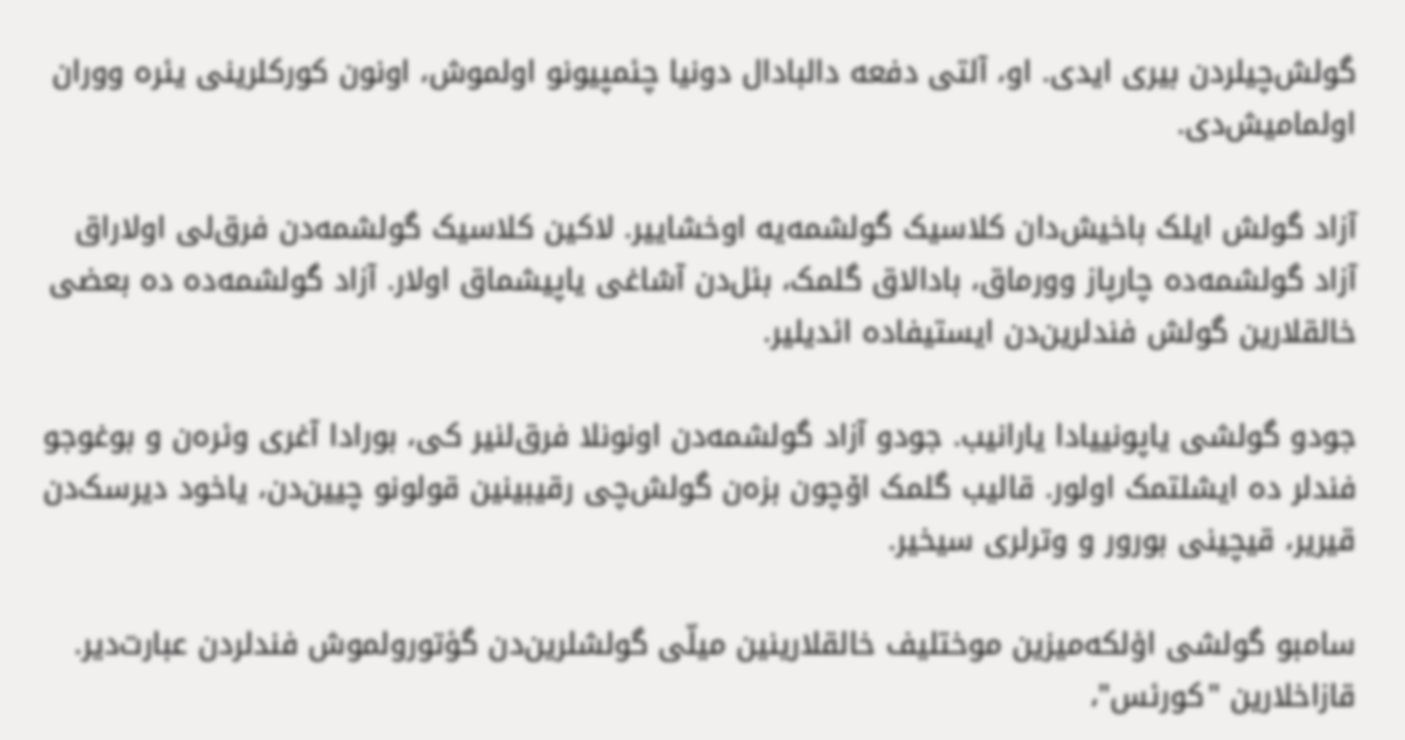گولش‌چیلردن بیری ایدی. او، آلتی دفعه دالبادال دونیا چئمپیونو اولموش، اونون کورکلرینی یئره ووران اولمامیش‌دی.

آزاد گولش ایلک باخیش‌دان کلاسیک گولشمه‌یه اوخشاییر. لاکین کلاسیک گولشمه‌دن فرق‌لی اولاراق آزاد گولشمه‌ده چارپاز وورماق، بادالاق گلمک، بئل‌دن آشاغی یاپیشماق اولار. آزاد گولشمه‌ده ده بعضی خالقلارین گولش فندلرین‌دن ایستیفاده ائدیلیر.

جودو گولشی یاپونییادا یارانیب. جودو آزاد گولشمه‌دن اونونلا فرق‌لنیر کی، بورادا آغری وئره‌ن و بوغوجو فندلر ده ایشلتمک اولور. قالیب گلمک اۆچون بزه‌ن گولش‌چی رقیبینین قولونو چیین‌دن، یاخود دیرسک‌دن قیریر، قیچینی بورور و وترلری سیخیر.

سامبو گولشی اؤلکه‌میزین موختلیف خالقلارینین میلّی گولشلرین‌دن گؤتورولموش فندلردن عبارت‌دیر. قازاخلارین "کورئس"،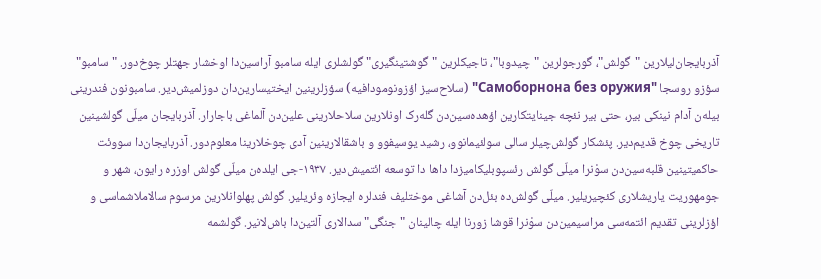آذربایجان‌لیلارین "گولش"، گورجولرین "چیدوبا"، تاجیکلرین "گوشتینگیری" گولشلری ایله سامبو آراسین‌دا اوخشار جهتلر چوخ‌دور. "سامبو" سؤزو روسجا "Самоборнона без оружия" (سلاح‌سیز اؤزونومودافیه) سؤزلرینین ایختیسارین‌دان دوزلمیش‌دیر. سامبونون فندرینی بیله‌ن آدام نینکی بیر، حتی بیر نئچه جینایتکارین اؤهده‌سین‌دن گله‌رک اونلارین سلاحلارینی علین‌دن آلماغی باجارار. آذربایجان میلّی گولشینین تاریخی چوخ قدیم‌دیر. پئشکار گولش‌چیلر سالی سولئیمانوو، رشید یوسیفوو و باشقالارینین آدی چوخلارینا معلوم‌دور. آذربایجان‌دا سووئت حاکمیتینین قلبه‌سین‌دن سوْنرا میلّی گولش رئسپوبلیکامیزدا داها دا توسعه ائتمیش‌دیر. ۱۹۳۷-جی ایلده‌ن میلّی گولش اوزره رایون، شهر و جومهوریت یاریشلاری کئچیریلیر. میلّی گولش‌ده بئل‌دن آشاغی موختلیف فندلره ایجازه وئریلیر. گولش پهلوانلارین مرسوم سالاملاشماسی و اؤزلرینی تقدیم ائتمه‌سی مراسیمین‌دن سوْنرا قوشا زورنا ایله چالینان "جنگی" سدالاری آلتین‌دا باش‌لانیر. گولشمه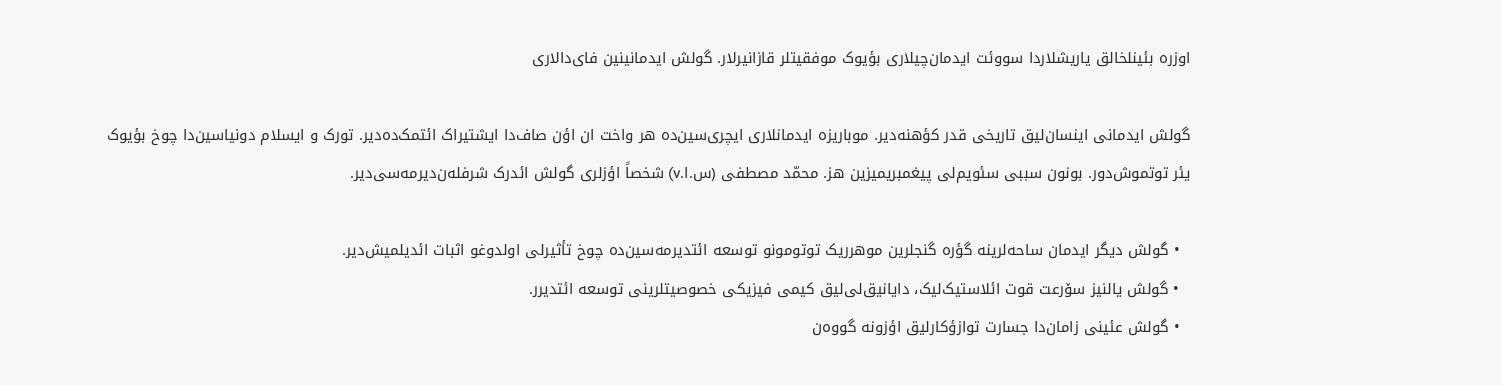اوزره بئینلخالق یاریشلاردا سووئت ایدمان‌چیلاری بؤیوک موفقیتلر قازانیرلار. گولش ایدمانینین فای‌دالاری

گولش ایدمانی اینسان‌لیق تاریخی قدر کؤهنه‌دیر. موباریزه ایدمانلاری ایچری‌سین‌ده هر واخت ان اؤن صاف‌دا ایشتیراک ائتمک‌ده‌دیر. تورک و ایسلام دونیاسین‌دا چوخ بؤیوک یئر توتموش‌دور. بونون سببی سئویم‌لی پیغمبریمیزین هز. محمّد مصطفی (س.ا.v) شخصاً اؤزلری گولش ائدرک شرفله‌ن‌دیرمه‌سی‌دیر.

  • گولش دیگر ایدمان ساحه‌لرینه گؤره گنجلرین موهرریک توتومونو توسعه ائتدیرمه‌سین‌ده چوخ تأثیرلی اولدوغو اثبات ائدیلمیش‌دیر.
  • گولش یالنیز سۆرعت قوت ائلاستیک‌لیک، دایانیق‌لی‌لیق کیمی فیزیکی خصوصیتلرینی توسعه ائتدیرر.
  • گولش عئینی زامان‌دا جسارت توازؤکارلیق اؤزونه گووه‌ن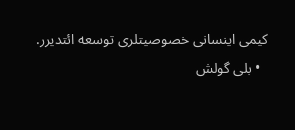کیمی اینسانی خصوصیتلری توسعه ائتدیرر.
  • بلی گولش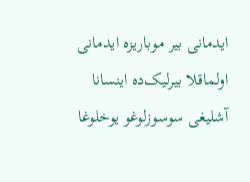ایدمانی بیر موباریزه ایدمانی اولماقلا بیرلیک‌ده اینسانا آشلیغی سوسوزلوغو یوخلوغا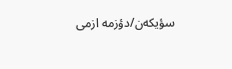سؤیکه‌ن/دؤزمه ازمی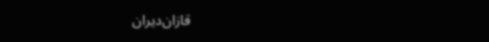قازان‌دیران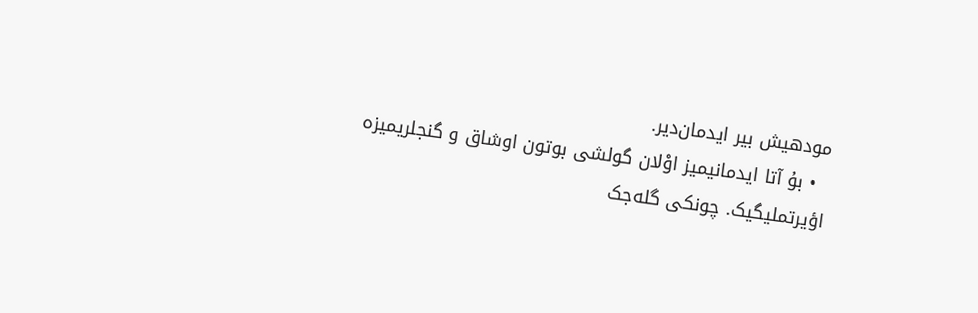مودهیش بیر ایدمان‌دیر.
  • بۇ آتا ایدمانیمیز اوْلان گولشی بوتون اوشاق و گنجلریمیزه اؤیرتملیگیک. چونکی گله‌جک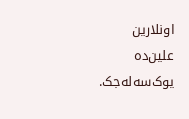اونلارین علین‌ده یوک‌سه‌له‌جک.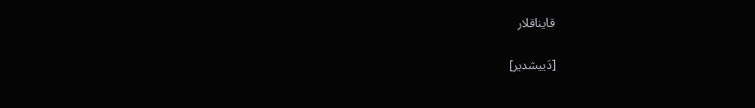قایناقلار

[دَییشدیر]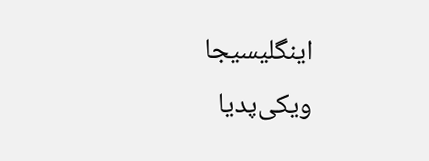اینگلیسیجا ویکی‌پدیا